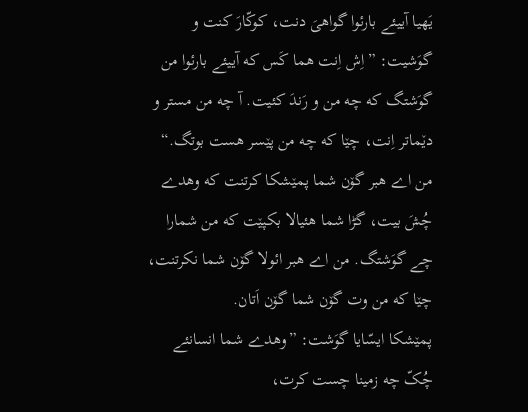یَهیا آییئے بارئوا گواهیَ دنت، کوکّارَ کنت و گوَشیت: ”اِش اِنت هما کَس که آییئے بارئوا من گوَشتگ که چه من و رَندَ کئیت. آ چه من مستر و دێماتر اِنت، چێا که چه من پێسر هست بوتگ.“
من اے هبر گۆن شما پمێشکا کرتنت که وهدے چُشَ بیت، گڑا شما هئیالا بکپێت که من شمارا چے گوَشتگ. من اے هبر ائولا گۆن شما نکرتنت، چێا که من وت گۆن شما گۆن اَتان.
پمێشکا ایسّایا گوَشت: ”وهدے شما انسانئے چُکّ چه زمینا چست کرت،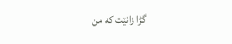گڑا زانێت که من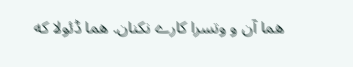هما آن و وتسرا کارے نکنان. هما ڈئولا که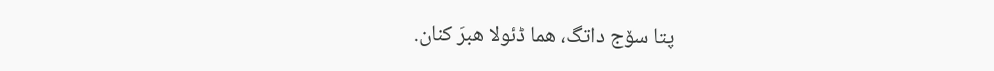پتا سۆج داتگ، هما ڈئولا هبرَ کنان.